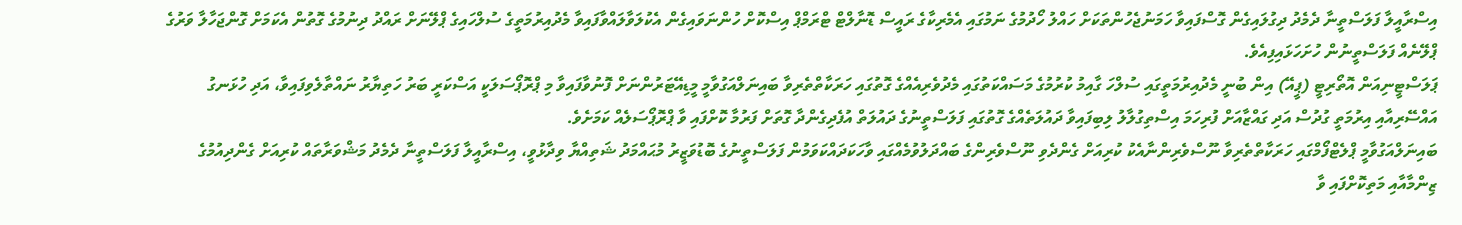އިސްރާއީލާ ފަލަސްތީނާ ދެމެދު ދިގުލައިގެން ގޮސްފައިވާ ހަމަނުޖެހުންތަކަށް ހައްލު ހޯދުމުގެ ނަމުގައި އެމެރިކާގެ ރައީސް ޑޮނާލްޓް ޓްރަމްޕް އިސްކޮށް ހުންނަވައިގެން އެކުލަވާލައްވާފައިވާ މެދުއިރުމަތީގެ ސުލްހައިގެ ޕްލޭނަށް ރައްދު ދިނުމުގެ ގޮތުން އެކަމަށް ގޮންޖަހާލާ ވަރުގެ ޕްލޭނެއް ފަލަސްތީނުން ހުށަހަޅައިފިއެވެ.
ޕަލަސްޓީނިއަން އޮތޯރިޓީ (ޕީއޭ) އިން ބުނީ މެދުއިރުމަތީގައި ސުލްހަ ގާއިމު ކުރުމުގެ މަސައްކަތުގައި މެދުވެރިއެއްގެ ގޮތުގައި ހަރަކާތްތެރިވާ ބައިނަލްއަގުވާމީ މީޑިއޭޓަރުންނަށް ފޮނުވާފައިވާ މި ޕްރޮޕޯސަލަކީ އަސްކަރީ ބަރު ހަތިޔާރު ނައްތާލެވިފައިވާ، އަދި ހުޅަނގު އައްސޭރިއާއި އިރުމަތީ ގުދުސް އަދި ގައްޒާއަށް ފުރިހަމަ އިސްތިގުލާލު ލިބިފައިވާ ދައުލަތެއްގެ ގޮތުގައި ފަލަސްތީނުގެ ދައުލަތް އުފެދިގެންދާ ގޮތަށް ފަރުމާ ކޮށްފައި ވާ ޕްރޮޕޯސަލެއް ކަމަށެވެ.
ބައިނަލްއަގުވާމީ ޕްލެޓްފޯމްގައި ހަރަކާތްތެރިވާ ނޫސްވެރިންނާއެކު ކުރިއަށް ގެންދެވި ނޫސްވެރިންގެ ބައްދަލުވުމެއްގައި ވާހަކަދައްކަވަމުން ފަލަސްތީނުގެ ބޮޑުވަޒީރު މުޙައްމަދު ޝަތިއްޔާ ވިދާޅުވީ، އިސްރާއީލާ ފަލަސްތީނާ ދެމެދު މަޝްވަރާތައް ކުރިއަށް ގެންދިއުމުގެ ޒިންމާއާއި މަތިކޮށްފައި ވާ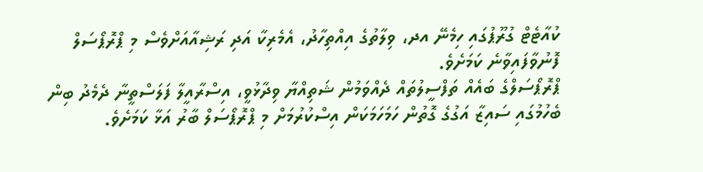ކުއާޓެޓް ގުރޫޕުގައި ހިމެނޭ އދ، ވިލާތުގެ އިއްތިހާދު، އެމެރިކާ އަދި ރަޝިއާއަށްވެސް މި ޕްރޮޕޯސަލް ފޮނުވާފައިވާނެ ކަމަށެވެ.
ޕްރޮޕޯސަލްގެ ބައެއް ތަފްސީލުތައް ދެއްވަމުން ޝަތިއްޔާ ވިދާޅުވީ، އިސްރާއީލާ ފަލަސްތީނާ ދެމެދު ބިން ބެހުމުގައި ސައިޒާ އަގުގެ ގޮތުން ހަމަހަމަކަން އިސްކުރުމަށް މި ޕްރޮޕޯސަލް ބާރު އަޅާ ކަމަށެވެ.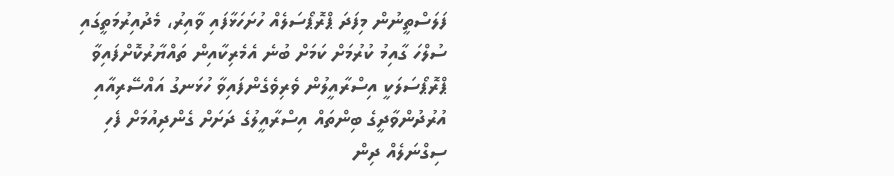ފަލަސްތީނުން މިފަދަ ޕްރޮޕޯސަލެއް ހުށަހަޅާފައި ވާއިރު، މެދުއިރުމަތީގައި ސުލްހަ ގާއިމު ކުރުމަށް ކަމަށް ބުނެ އެމެރިކާއިން ތައްޔާރުކޮށްފައިވާ ޕްރޮޕޯސަލަކީ އިސްރާއީލުން ވެރިވެގެންފައިވާ ހުޅަނގު އައްސޭރިއާއި އުރުދުންވާދީގެ ބިންތައް އިސްރާއީލުގެ ދަށަށް ގެންދިއުމަށް ފެހި ސިގްނަލެއް ދިން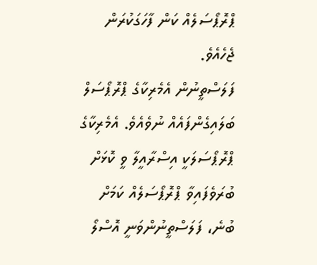ޕްރޮޕޯސަލެއް ކަން ފާހަގަކުރަން ޖެހެއެވެ.
ފަލަސްތީނުން އެމެރިކާގެ ޕްރޮޕޯސަލް ބަލައިގެންފައެއް ނުވެއެވެ. އެމެރިކާގެ ޕްރޮޕޯސަލަކީ އިސްރާއީލާ ވީ ކޮޅަށް ބުރަވެފައިވާ ޕްރޮޕޯސަލެއް ކަމަށް ބުނެ، ފަލަސްތީނުންވަނީ އޮސްލޯ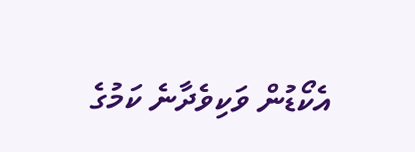އެކޯޑުން ވަކިވެދާނެ ކަމުގެ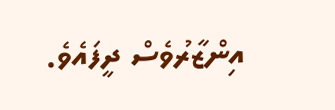އިންޒާރުވެސް ދީފައެވެ.